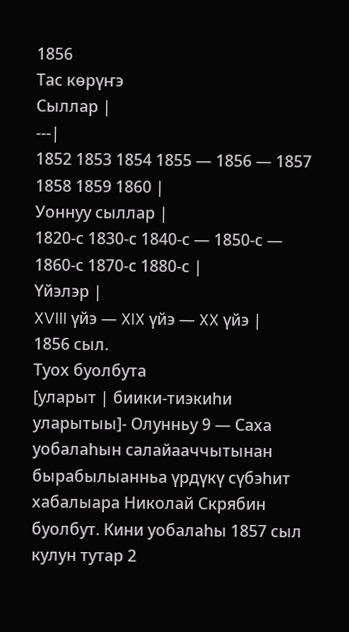1856
Тас көрүҥэ
Сыллар |
---|
1852 1853 1854 1855 — 1856 — 1857 1858 1859 1860 |
Уоннуу сыллар |
1820-с 1830-с 1840-с — 1850-с — 1860-с 1870-с 1880-с |
Үйэлэр |
XVIII үйэ — XIX үйэ — XX үйэ |
1856 сыл.
Туох буолбута
[уларыт | биики-тиэкиһи уларытыы]- Олунньу 9 — Саха уобалаһын салайааччытынан бырабылыанньа үрдүкү сүбэһит хабалыара Николай Скрябин буолбут. Кини уобалаһы 1857 сыл кулун тутар 2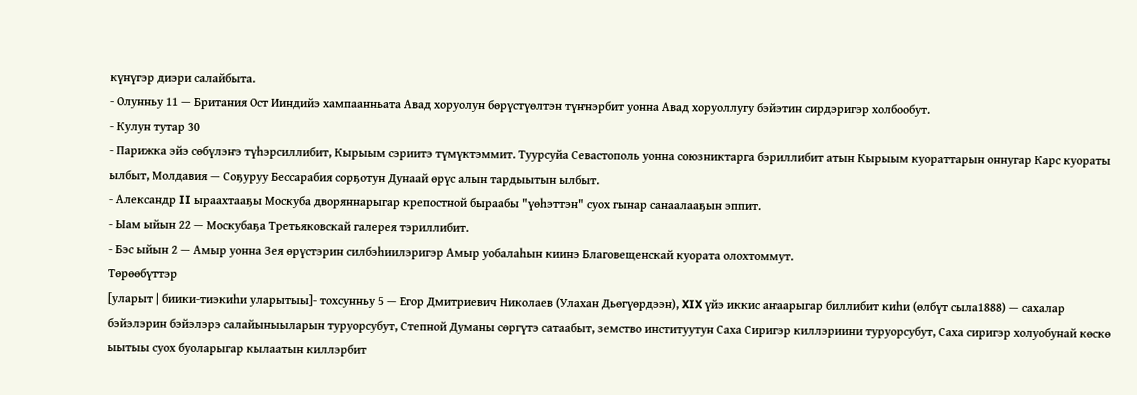күнүгэр диэри салайбыта.
- Олунньу 11 — Британия Ост Ииндийэ хампаанньата Авад хоруолун бөрүстүөлтэн түҥнэрбит уонна Авад хоруоллугу бэйэтин сирдэригэр холбообут.
- Кулун тутар 30
- Парижка эйэ сөбүлэҥэ түһэрсиллибит, Кырыым сэриитэ түмүктэммит. Туурсуйа Севастополь уонна союзниктарга бэриллибит атын Кырыым куораттарын оннугар Карс куораты ылбыт, Молдавия — Соҕуруу Бессарабия сорҕотун Дунаай өрүс алын тардыытын ылбыт.
- Александр II ыраахтааҕы Москуба дворяннарыгар крепостной быраабы "үөһэттэн" суох гынар санаалааҕын эппит.
- Ыам ыйын 22 — Москубаҕа Третьяковскай галерея тэриллибит.
- Бэс ыйын 2 — Амыр уонна Зея өрүстэрин силбэһиилэригэр Амыр уобалаһын киинэ Благовещенскай куората олохтоммут.
Төрөөбүттэр
[уларыт | биики-тиэкиһи уларытыы]- тохсунньу 5 — Егор Дмитриевич Николаев (Улахан Дьөгүөрдээн), XIX үйэ иккис аҥаарыгар биллибит киһи (өлбүт сыла1888) — сахалар бэйэлэрин бэйэлэрэ салайыныыларын туруорсубут, Степной Думаны сөргүтэ сатаабыт, земство институутун Саха Сиригэр киллэриини туруорсубут, Саха сиригэр холуобунай көскө ыытыы суох буоларыгар кылаатын киллэрбит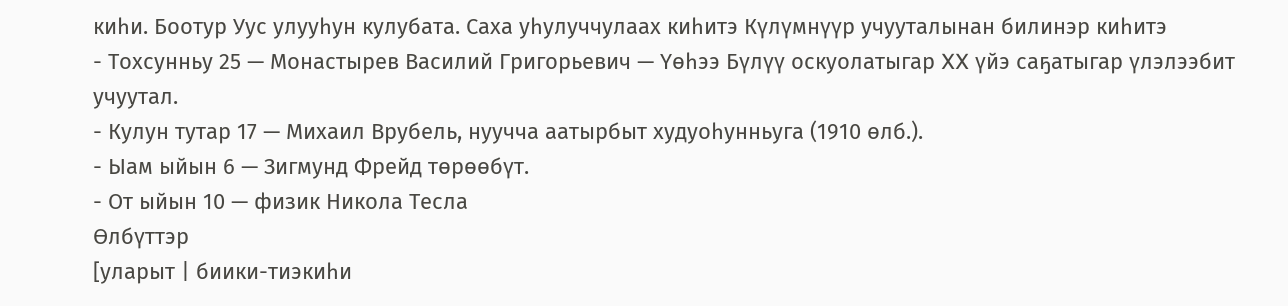киһи. Боотур Уус улууһун кулубата. Саха уһулуччулаах киһитэ Күлүмнүүр учууталынан билинэр киһитэ
- Тохсунньу 25 — Монастырев Василий Григорьевич — Үөһээ Бүлүү оскуолатыгар XX үйэ саҕатыгар үлэлээбит учуутал.
- Кулун тутар 17 — Михаил Врубель, нуучча аатырбыт худуоһунньуга (1910 өлб.).
- Ыам ыйын 6 — Зигмунд Фрейд төрөөбүт.
- От ыйын 10 — физик Никола Тесла
Өлбүттэр
[уларыт | биики-тиэкиһи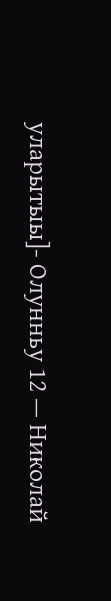уларытыы]- Олунньу 12 — Николай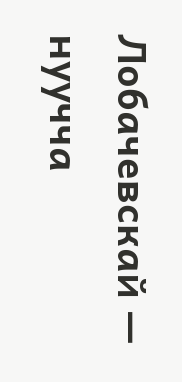Лобачевскай — нуучча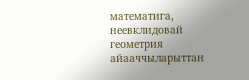математига, неевклидовай геометрия айааччыларыттан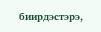биирдэстэрэ,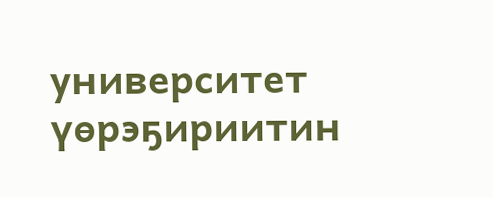университет үөрэҕириитин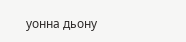уонна дьону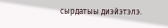сырдатыы диэйэтэлэ.